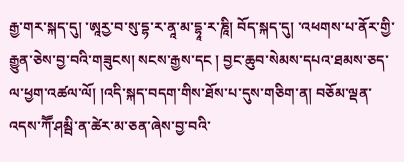རྒྱ་གར་སྐད་དུ། ་ཨཱརྱ་བ་སུ་དྷ་ར་ནཱ་མ་དྷཱ་ར་ཎཱི། བོད་སྐད་དུ། ་འཕགས་པ་ནོར་གྱི་རྒྱུན་ཅེས་བྱ་བའི་གཟུངས། སངས་རྒྱས་དང ། བྱང་ཆུབ་སེམས་དཔའ་ཐམས་ཅད་ལ་ཕྱག་འཚལ་ལོ། །འདི་སྐད་བདག་གིས་ཐོས་པ་དུས་གཅིག་ན། བཅོམ་ལྡན་འདས་ཀཽ་ཤམྦི་ན་ཚེར་མ་ཅན་ཞེས་བྱ་བའི་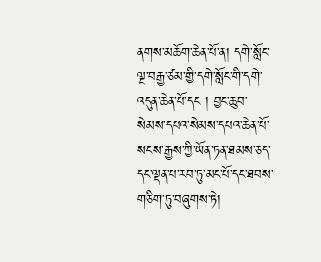ནགས་མཆོག་ཆེན་པོ་ན། དགེ་སློང་ལྔ་བརྒྱ་ཙམ་གྱི་དགེ་སློང་གི་དགེ་འདུན་ཆེན་པོ་དང ། བྱང་ཆུབ་སེམས་དཔའ་སེམས་དཔའ་ཆེན་པོ་སངས་རྒྱས་ཀྱི་ཡོན་ཏན་ཐམས་ཅད་དང་ལྡན་པ་རབ་ཏུ་མང་པོ་དང་ཐབས་གཅིག་ཏུ་བཞུགས་ཏེ།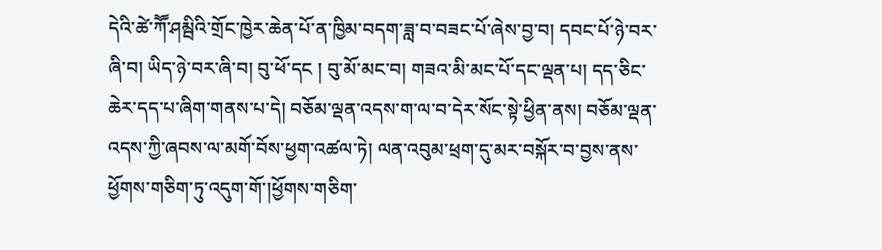དེའི་ཚེ་ཀཽ་ཤམྦིའི་གྲོང་ཁྱེར་ཆེན་པོ་ན་ཁྱིམ་བདག་ཟླ་བ་བཟང་པོ་ཞེས་བྱ་བ། དབང་པོ་ཉེ་བར་ཞི་བ། ཡིད་ཉེ་བར་ཞི་བ། བུ་ཕོ་དང ། བུ་མོ་མང་བ། གཟའ་མི་མང་པོ་དང་ལྡན་པ། དད་ཅིང་ཆེར་དད་པ་ཞིག་གནས་པ་དེ། བཅོམ་ལྡན་འདས་ག་ལ་བ་དེར་སོང་སྟེ་ཕྱིན་ནས། བཅོམ་ལྡན་འདས་ཀྱི་ཞབས་ལ་མགོ་བོས་ཕྱག་འཚལ་ཏེ། ལན་འབུམ་ཕྲག་དུ་མར་བསྐོར་བ་བྱས་ནས་ཕྱོགས་གཅིག་ཏུ་འདུག་གོ་།ཕྱོགས་གཅིག་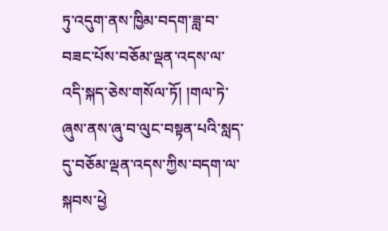ཏུ་འདུག་ནས་ཁྱིམ་བདག་ཟླ་བ་བཟང་པོས་བཅོམ་ལྡན་འདས་ལ་འདི་སྐད་ཅེས་གསོལ་ཏོ། །གལ་ཏེ་ཞུས་ནས་ཞུ་བ་ལུང་བསྟན་པའི་སླད་དུ་བཅོམ་ལྡན་འདས་ཀྱིས་བདག་ལ་སྐབས་ཕྱེ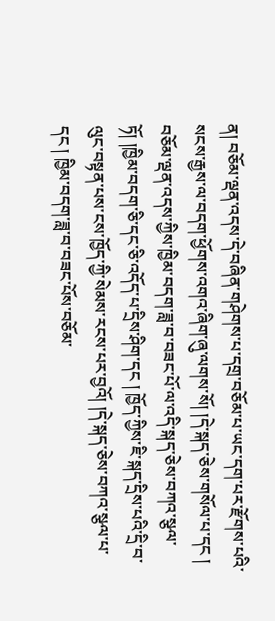ན། བཅོམ་ལྡན་འདས་དེ་བཞིན་གཤེགས་པ་དགྲ་བཅོམ་པ་ཡང་དག་པར་རྫོགས་པའི་སངས་རྒྱས་ལ་བདག་ཕྱོགས་འགའ་ཞིག་ཞུ་ལགས་སོ། །དེ་སྐད་ཅེས་གསོལ་པ་དང ། བཅོམ་ལྡན་འདས་ཀྱིས་ཁྱིམ་བདག་ཟླ་བ་བཟང་པོ་ལ་འདི་སྐད་ཅེས་བཀའ་སྩལ་ཏོ། །ཁྱིམ་བདག་ཅི་དང་ཅི་འདོད་པ་དྲིས་ཤིག་དང ། ཁྱོད་ཀྱིས་ཇི་སྐད་དྲིས་པའི་དྲི་བ་ལུང་བསྟན་པས་ངས་ཁྱོད་ཀྱི་སེམས་རངས་པར་བྱའོ། །དེ་སྐད་ཅེས་བཀའ་སྩལ་པ་དང ། ཁྱིམ་བདག་ཟླ་བ་བཟང་པོས་བཅོམ་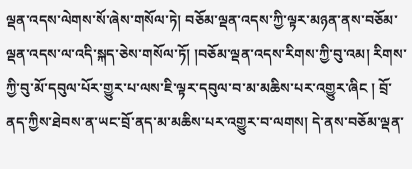ལྡན་འདས་ལེགས་སོ་ཞེས་གསོལ་ཏེ། བཅོམ་ལྡན་འདས་ཀྱི་ལྟར་མཉན་ནས་བཅོམ་ལྡན་འདས་ལ་འདི་སྐད་ཅེས་གསོལ་ཏོ། །བཅོམ་ལྡན་འདས་རིགས་ཀྱི་བུ་འམ། རིགས་ཀྱི་བུ་མོ་དབུལ་པོར་གྱུར་པ་ལས་ཇི་ལྟར་དབུལ་བ་མ་མཆིས་པར་འགྱུར་ཞིང ། བྲོ་ནད་ཀྱིས་ཐེབས་ན་ཡང་བྲོ་ནད་མ་མཆིས་པར་འགྱུར་བ་ལགས། དེ་ནས་བཅོམ་ལྡན་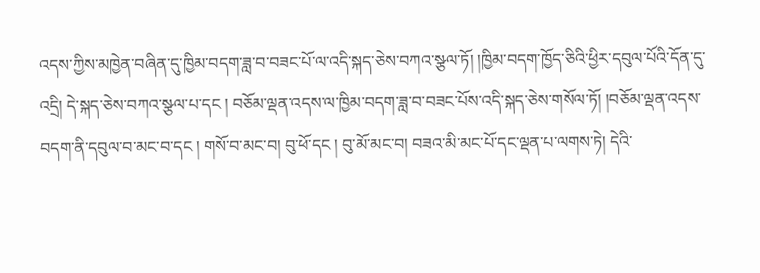འདས་ཀྱིས་མཁྱེན་བཞིན་དུ་ཁྱིམ་བདག་ཟླ་བ་བཟང་པོ་ལ་འདི་སྐད་ཅེས་བཀའ་སྩལ་ཏོ། །ཁྱིམ་བདག་ཁྱོད་ཅིའི་ཕྱིར་དབུལ་པོའི་དོན་དུ་འདྲི། དེ་སྐད་ཅེས་བཀའ་སྩལ་པ་དང ། བཅོམ་ལྡན་འདས་ལ་ཁྱིམ་བདག་ཟླ་བ་བཟང་པོས་འདི་སྐད་ཅེས་གསོལ་ཏོ། །བཅོམ་ལྡན་འདས་བདག་ནི་དབུལ་བ་མང་བ་དང ། གསོ་བ་མང་བ། བུ་ཕོ་དང ། བུ་མོ་མང་བ། བཟའ་མི་མང་པོ་དང་ལྡན་པ་ལགས་ཏེ། དེའི་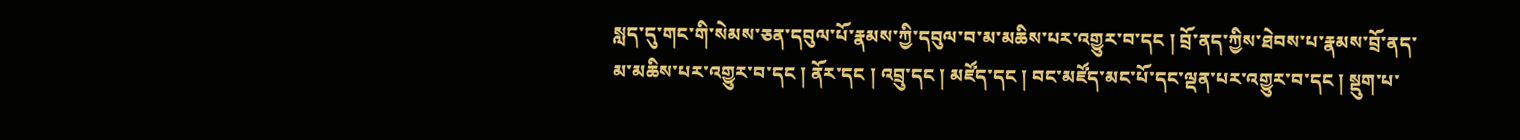སླད་དུ་གང་གི་སེམས་ཅན་དབུལ་པོ་རྣམས་ཀྱི་དབུལ་བ་མ་མཆིས་པར་འགྱུར་བ་དང ། བྲོ་ནད་ཀྱིས་ཐེབས་པ་རྣམས་བྲོ་ནད་མ་མཆིས་པར་འགྱུར་བ་དང ། ནོར་དང ། འབྲུ་དང ། མཛོད་དང ། བང་མཛོད་མང་པོ་དང་ལྡན་པར་འགྱུར་བ་དང ། སྡུག་པ་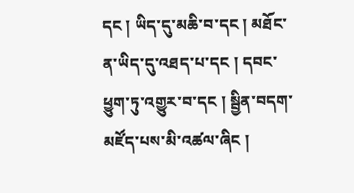དང ། ཡིད་དུ་མཆི་བ་དང ། མཐོང་ན་ཡིད་དུ་འཐད་པ་དང ། དབང་ཕྱུག་ཏུ་འགྱུར་བ་དང ། སྦྱིན་བདག་མཛོད་པས་མི་འཚལ་ཞིང །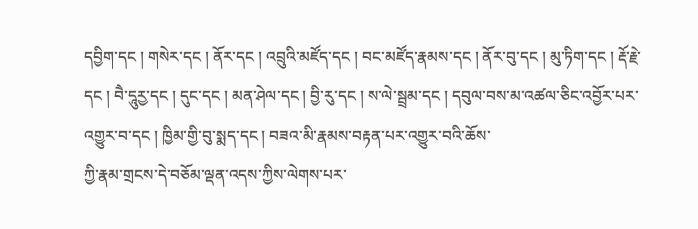དབྱིག་དང ། གསེར་དང ། ནོར་དང ། འབྲུའི་མཛོད་དང ། བང་མཛོད་རྣམས་དང ། ནོར་བུ་དང ། མུ་ཏིག་དང ། རྡོ་རྗེ་དང ། བཻ་དཱུརྱ་དང ། དུང་དང ། མན་ཤེལ་དང ། བྱི་རུ་དང ། ས་ལེ་སྦྲམ་དང ། དབུལ་བས་མ་འཚལ་ཅིང་འབྱོར་པར་འགྱུར་བ་དང ། ཁྱིམ་གྱི་བུ་སྨད་དང ། བཟའ་མི་རྣམས་བརྟན་པར་འགྱུར་བའི་ཆོས་
ཀྱི་རྣམ་གྲངས་དེ་བཅོམ་ལྡན་འདས་ཀྱིས་ལེགས་པར་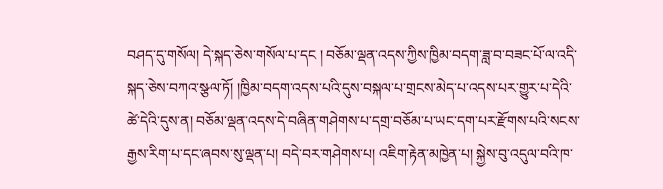བཤད་དུ་གསོལ། དེ་སྐད་ཅེས་གསོལ་པ་དང ། བཅོམ་ལྡན་འདས་ཀྱིས་ཁྱིམ་བདག་ཟླ་བ་བཟང་པོ་ལ་འདི་སྐད་ཅེས་བཀའ་སྩལ་ཏོ། །ཁྱིམ་བདག་འདས་པའི་དུས་བསྐལ་པ་གྲངས་མེད་པ་འདས་པར་གྱུར་པ་དེའི་ཚེ་དེའི་དུས་ན། བཅོམ་ལྡན་འདས་དེ་བཞིན་གཤེགས་པ་དགྲ་བཅོམ་པ་ཡང་དག་པར་རྫོགས་པའི་སངས་རྒྱས་རིག་པ་དང་ཞབས་སུ་ལྡན་པ། བདེ་བར་གཤེགས་པ། འཇིག་རྟེན་མཁྱེན་པ། སྐྱེས་བུ་འདུལ་བའི་ཁ་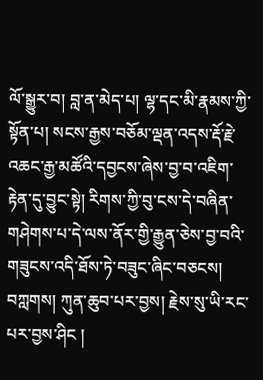ལོ་སྒྱུར་བ། བླ་ན་མེད་པ། ལྷ་དང་མི་རྣམས་ཀྱི་སྟོན་པ། སངས་རྒྱས་བཅོམ་ལྡན་འདས་རྡོ་རྗེ་འཆང་རྒྱ་མཚོའི་དབྱངས་ཞེས་བྱ་བ་འཇིག་རྟེན་དུ་བྱུང་སྟེ། རིགས་ཀྱི་བུ་ངས་དེ་བཞིན་གཤེགས་པ་དེ་ལས་ནོར་གྱི་རྒྱུན་ཅེས་བྱ་བའི་གཟུངས་འདི་ཐོས་ཏེ་བཟུང་ཞིང་བཅངས། བཀླགས། ཀུན་ཆུབ་པར་བྱས། རྗེས་སུ་ཡི་རང་པར་བྱས་ཤིང །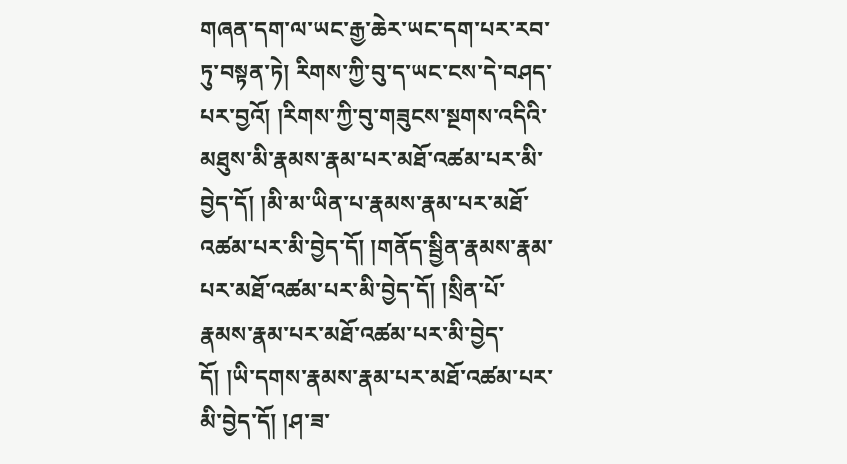གཞན་དག་ལ་ཡང་རྒྱ་ཆེར་ཡང་དག་པར་རབ་ཏུ་བསྟན་ཏེ། རིགས་ཀྱི་བུ་ད་ཡང་ངས་དེ་བཤད་པར་བྱའོ། །རིགས་ཀྱི་བུ་གཟུངས་སྔགས་འདིའི་མཐུས་མི་རྣམས་རྣམ་པར་མཐོ་འཚམ་པར་མི་བྱེད་དོ། །མི་མ་ཡིན་པ་རྣམས་རྣམ་པར་མཐོ་འཚམ་པར་མི་བྱེད་དོ། །གནོད་སྦྱིན་རྣམས་རྣམ་པར་མཐོ་འཚམ་པར་མི་བྱེད་དོ། །སྲིན་པོ་རྣམས་རྣམ་པར་མཐོ་འཚམ་པར་མི་བྱེད་དོ། །ཡི་དགས་རྣམས་རྣམ་པར་མཐོ་འཚམ་པར་མི་བྱེད་དོ། །ཤ་ཟ་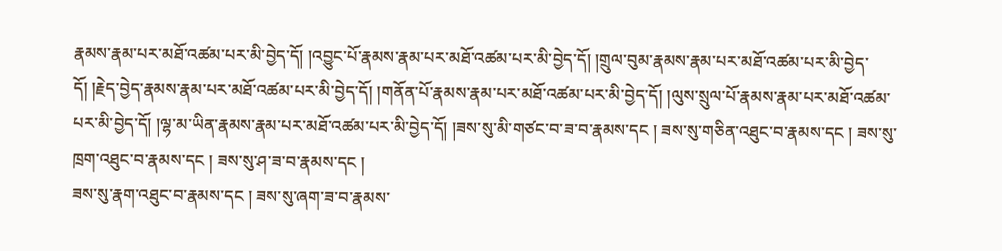རྣམས་རྣམ་པར་མཐོ་འཚམ་པར་མི་བྱེད་དོ། །འབྱུང་པོ་རྣམས་རྣམ་པར་མཐོ་འཚམ་པར་མི་བྱེད་དོ། །གྲུལ་བུམ་རྣམས་རྣམ་པར་མཐོ་འཚམ་པར་མི་བྱེད་དོ། །རྗེད་བྱེད་རྣམས་རྣམ་པར་མཐོ་འཚམ་པར་མི་བྱེད་དོ། །གནོན་པོ་རྣམས་རྣམ་པར་མཐོ་འཚམ་པར་མི་བྱེད་དོ། །ལུས་སྲུལ་པོ་རྣམས་རྣམ་པར་མཐོ་འཚམ་པར་མི་བྱེད་དོ། །ལྷ་མ་ཡིན་རྣམས་རྣམ་པར་མཐོ་འཚམ་པར་མི་བྱེད་དོ། །ཟས་སུ་མི་གཙང་བ་ཟ་བ་རྣམས་དང ། ཟས་སུ་གཅིན་འཐུང་བ་རྣམས་དང ། ཟས་སུ་ཁྲག་འཐུང་བ་རྣམས་དང ། ཟས་སུ་ཤ་ཟ་བ་རྣམས་དང །
ཟས་སུ་རྣག་འཐུང་བ་རྣམས་དང ། ཟས་སུ་ཞག་ཟ་བ་རྣམས་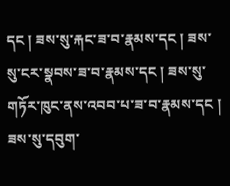དང ། ཟས་སུ་རྐང་ཟ་བ་རྣམས་དང ། ཟས་སུ་ངར་སྣབས་ཟ་བ་རྣམས་དང ། ཟས་སུ་གཏོར་ཁུང་ནས་འབབ་པ་ཟ་བ་རྣམས་དང ། ཟས་སུ་དབུག་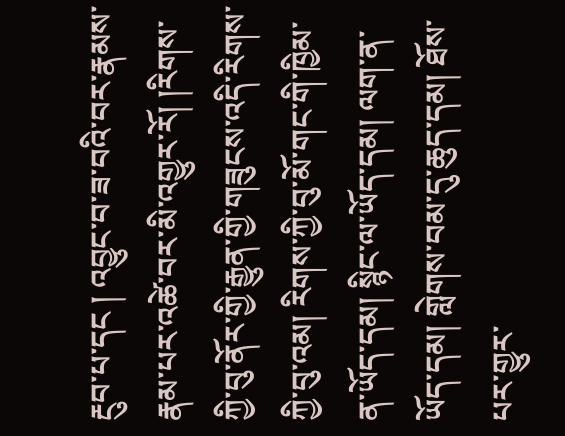རྔུབ་པ་དང ། འབྱུང་བ་ཟ་བའི་བར་རྣམས་རྣམ་པར་འཚེ་བར་མི་འགྱུར་རོ། །རིགས་ཀྱི་བུ་ནོར་གྱི་རྒྱུན་གྱི་གཟུངས་འདི་རིགས་ཀྱི་བུ་འམ། རིགས་ཀྱི་བུ་མོ་གང་གི་ཁྱིམ་ན་ཡོད་དམ། སྙིང་ལ་ཡོད་དམ། ལག་ན་ཡོད་དམ། གླེགས་བམ་དུ་ཆུད་དམ། ཐོས་པར་གྱུར་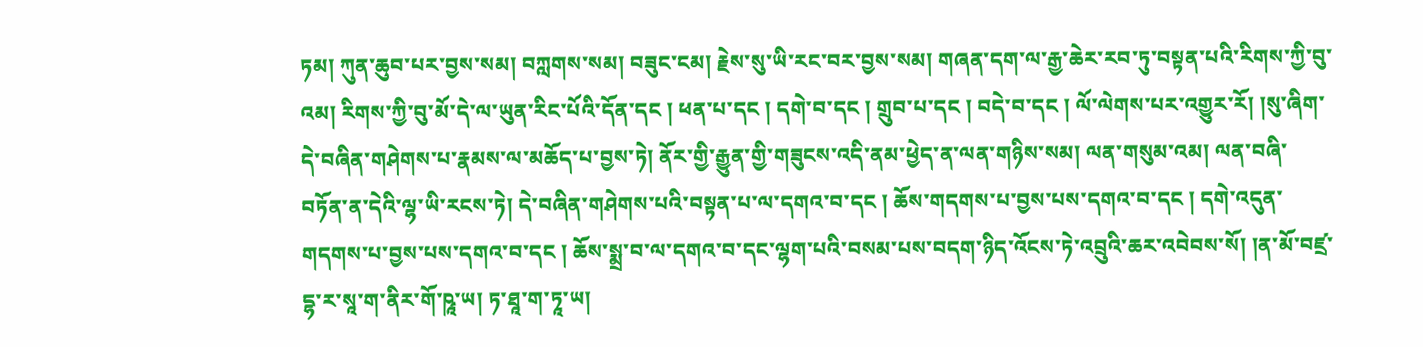ཏམ། ཀུན་ཆུབ་པར་བྱས་སམ། བཀླགས་སམ། བཟུང་ངམ། རྗེས་སུ་ཡི་རང་བར་བྱས་སམ། གཞན་དག་ལ་རྒྱ་ཆེར་རབ་ཏུ་བསྟན་པའི་རིགས་ཀྱི་བུ་འམ། རིགས་ཀྱི་བུ་མོ་དེ་ལ་ཡུན་རིང་པོའི་དོན་དང ། ཕན་པ་དང ། དགེ་བ་དང ། གྲུབ་པ་དང ། བདེ་བ་དང ། ལོ་ལེགས་པར་འགྱུར་རོ། །སུ་ཞིག་དེ་བཞིན་གཤེགས་པ་རྣམས་ལ་མཆོད་པ་བྱས་ཏེ། ནོར་གྱི་རྒྱུན་གྱི་གཟུངས་འདི་ནམ་ཕྱེད་ན་ལན་གཉིས་སམ། ལན་གསུམ་འམ། ལན་བཞི་བཏོན་ན་དེའི་ལྷ་ཡི་རངས་ཏེ། དེ་བཞིན་གཤེགས་པའི་བསྟན་པ་ལ་དགའ་བ་དང ། ཆོས་གདགས་པ་བྱས་པས་དགའ་བ་དང ། དགེ་འདུན་གདགས་པ་བྱས་པས་དགའ་བ་དང ། ཆོས་སྨྲ་བ་ལ་དགའ་བ་དང་ལྷག་པའི་བསམ་པས་བདག་ཉིད་འོངས་ཏེ་འབྲུའི་ཆར་འབེབས་སོ། །ན་མོ་བཛྲ་དྷ་ར་སཱ་ག་ནིར་གོ་ཥཱ་ཡ། ཏ་ཐཱ་ག་ཏཱ་ཡ།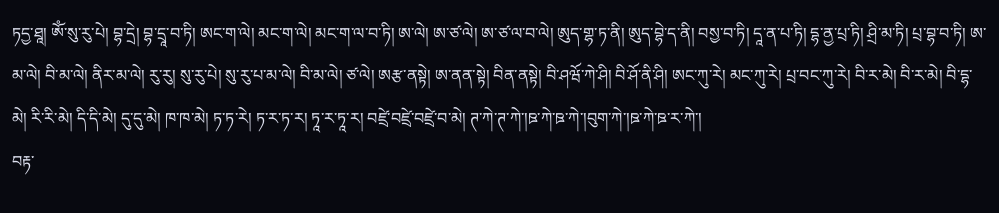ཏདྱ་ཐཱ། ཨོཾ་སུ་རུ་པེ། བྷ་དྲེ། བྷ་དྲཱ་བ་ཏི། ཨང་ག་ལེ། མང་ག་ལེ། མང་ག་ལ་བ་ཏི། ཨ་ལེ། ཨ་ཙ་ལེ། ཨ་ཙ་ལ་བ་ལེ། ཨུད་གྷ་ཏ་ནི། ཨུད་བྷེ་ད་ནི། བསྱ་བ་ཏི། དཱ་ན་པ་ཏི། དྷ་ནྱ་པྲ་ཏི། ཤྲི་མ་ཏི། པྲ་བྷ་བ་ཏི། ཨ་མ་ལེ། བི་མ་ལེ། ནིར་མ་ལེ། རུ་རུ། སུ་རུ་པེ། སུ་རུ་པ་མ་ལེ། བི་མ་ལེ། ཙ་ལེ། ཨརྩ་ནསྟེ། ཨ་ནན་སྟེ། བིན་ནསྟེ། བི་ཤཝོ་ཀེ་ཤི། བི་ཤོ་ནི་ཤི། ཨང་ཀུ་རེ། མང་ཀུ་རེ། པྲ་བང་ཀུ་རེ། བི་ར་མེ། བི་ར་མེ། བི་དྷ་མེ། རི་རི་མེ། དི་དི་མེ། དུ་དུ་མེ། ཁ་ཁ་མེ། ཏ་ཏ་རེ། ཏ་ར་ཏ་ར། ཏཱ་ར་ཏཱ་ར། བཛྲེ་བཛྲེ་བཛྲེ་བ་མེ། ཊ་ཀེ་ཊ་ཀེ་།ཋ་ཀེ་ཋ་ཀེ་།བུག་ཀེ་།ཋ་ཀེ་ཋ་ར་ཀེ་།
བརྟ་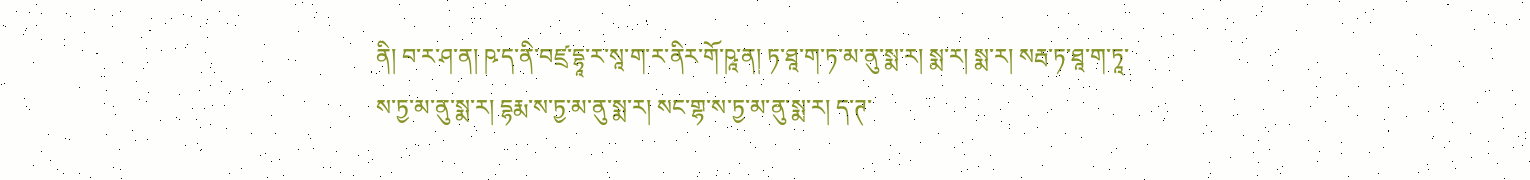ནི། བ་ར་ཤ་ན། ཥ་ད་ནི་བཛྲ་དྷཱ་ར་སཱ་ག་ར་ནིར་གོ་ཥཱ་ན། ཏ་ཐཱ་ག་ཏ་མ་ནུ་སྨ་ར། སྨ་ར། སྨ་ར། སརྦ་ཏ་ཐཱ་ག་ཏཱ་ས་ཏྱ་མ་ནུ་སྨ་ར། དྷརྨ་ས་ཏྱ་མ་ནུ་སྨ་ར། སང་གྷ་ས་ཏྱ་མ་ནུ་སྨ་ར། ད་ཊ་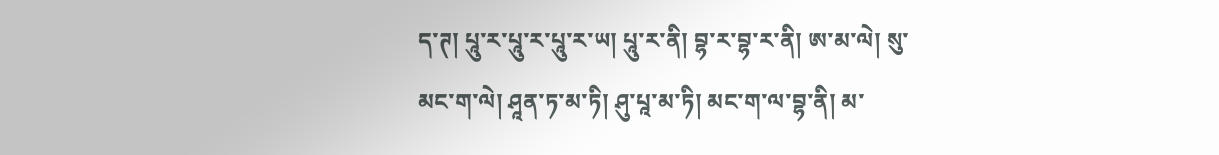ད་ཊ། པཱུ་ར་པཱུ་ར་པཱུ་ར་ཡ། པཱུ་ར་ནི། བྷ་ར་བྷ་ར་ནི། ཨ་མ་ལེ། སུ་མང་ག་ལེ། ཤཱན་ཏ་མ་ཏི། ཤུ་པཱ་མ་ཏི། མང་ག་ལ་བྷ་ནི། མ་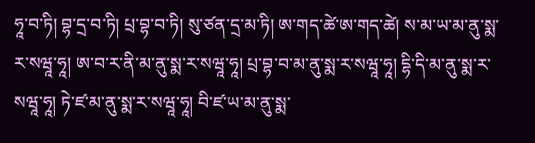ཧཱ་བ་ཏི། བྷ་དྲ་བ་ཏི། པྲ་བྷ་བ་ཏི། སུ་ཙན་དྲ་མ་ཏི། ཨ་གད་ཚེ་ཨ་གད་ཚེ། ས་མ་ཡ་མ་ནུ་སྨ་ར་སཝཱ་ཧཱ། ཨ་བ་ར་ནི་མ་ནུ་སྨ་ར་སཝཱ་ཧཱ། པྲ་བྷ་བ་མ་ནུ་སྨ་ར་སཝཱ་ཧཱ། དྷི་དི་མ་ནུ་སྨ་ར་སཝཱ་ཧཱ། ཏེ་ཛ་མ་ནུ་སྨ་ར་སཝཱ་ཧཱ། བི་ཛ་ཡ་མ་ནུ་སྨ་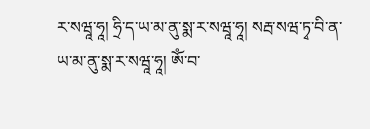ར་སཝཱ་ཧཱ། ཧྲི་ད་ཡ་མ་ནུ་སྨ་ར་སཝཱ་ཧཱ། སརྦ་སཝ་ཏྭ་བི་ན་ཡ་མ་ནུ་སྨ་ར་སཝཱ་ཧཱ། ཨོཾ་བ་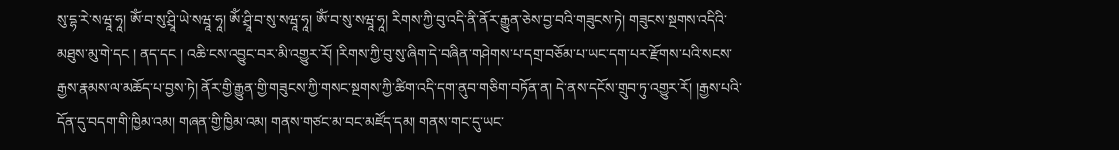སུ་དྷ་རེ་སཝཱ་ཧཱ། ཨོཾ་བ་སུ་ཤྲཱི་ཡེ་སཝཱ་ཧཱ། ཨོཾ་ཤྲཱི་བ་སུ་སཝཱ་ཧཱ། ཨོཾ་བ་སུ་སཝཱ་ཧཱ། རིགས་ཀྱི་བུ་འདི་ནི་ནོར་རྒྱུན་ཅེས་བྱ་བའི་གཟུངས་ཏེ། གཟུངས་སྔགས་འདིའི་མཐུས་མུ་གེ་དང ། ནད་དང ། འཆི་ངས་འབྱུང་བར་མི་འགྱུར་རོ། །རིགས་ཀྱི་བུ་སུ་ཞིག་དེ་བཞིན་གཤེགས་པ་དགྲ་བཅོམ་པ་ཡང་དག་པར་རྫོགས་པའི་སངས་རྒྱས་རྣམས་ལ་མཆོད་པ་བྱས་ཏེ། ནོར་གྱི་རྒྱུན་གྱི་གཟུངས་ཀྱི་གསང་སྔགས་ཀྱི་ཚིག་འདི་དག་ནུབ་གཅིག་བཏོན་ན། དེ་ནས་དངོས་གྲུབ་ཏུ་འགྱུར་རོ། །རྒྱས་པའི་དོན་དུ་བདག་གི་ཁྱིམ་འམ། གཞན་གྱི་ཁྱིམ་འམ། གནས་གཙང་མ་བང་མཛོད་དམ། གནས་གང་དུ་ཡང་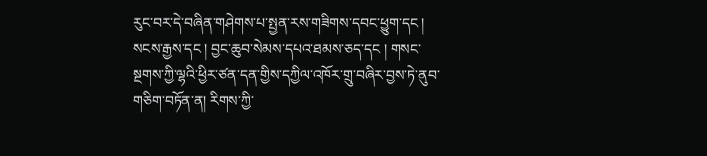རུང་བར་དེ་བཞིན་གཤེགས་པ་སྤྱན་རས་གཟིགས་དབང་ཕྱུག་དང ། སངས་རྒྱས་དང ། བྱང་ཆུབ་སེམས་དཔའ་ཐམས་ཅད་དང ། གསང་སྔགས་ཀྱི་ལྷའི་ཕྱིར་ཙན་དན་གྱིས་དཀྱིལ་འཁོར་གྲུ་བཞིར་བྱས་ཏེ་ནུབ་གཅིག་བཏོན་ན། རིགས་ཀྱི་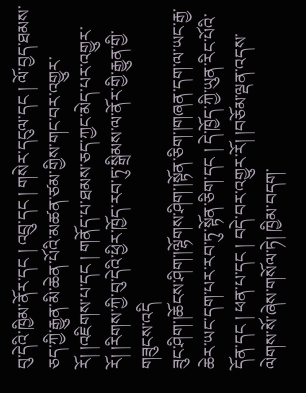བུ་དེའི་ཁྱིམ་ནོར་དང ། འབྲུ་དང ། གསེར་དངུལ་དང ། ལོ་བྱད་ཐམས་ཅད་ཀྱི་རྒྱུན་མི་ཆེན་པོའི་མཚན་ཙམ་གྱིས་གང་བར་འགྱུར་རོ། །འཇིགས་པ་དང ། གནོད་པ་ཐམས་ཅད་ཀྱང་མེད་པར་འགྱུར་རོ། །རིགས་ཀྱི་བུ་དེའི་ཕྱིར་ཁྱོད་རབ་ཏུ་སྒྲིམས་ལ་ནོར་གྱི་རྒྱུན་གྱི་གཟུངས་འདི
ཟུང་ཤིག་།ཆོངས་ཤིག་།ལྷོགས་ཤིག་།སྟོན་ཅིག་།གཞན་དག་ལ་ཡང་རྒྱ་ཆེར་ཡང་དག་པར་རབ་ཏུ་སྟོན་ཅིག་དང ། དེ་ཁྱོད་ཀྱི་ཡུན་རིང་པོའི་དོན་དང ། ཕན་པ་དང ། བདེ་བར་འགྱུར་རོ། །བཅོམ་ལྡན་འདས་ལེགས་སོ་ཞེས་གསོལ་ཏེ། ཁྱིམ་བདག་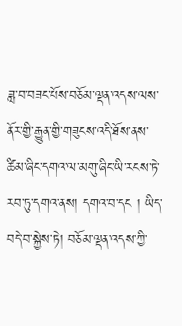ཟླ་བ་བཟང་པོས་བཅོམ་ལྡན་འདས་ལས་ནོར་གྱི་རྒྱུན་གྱི་གཟུངས་འདི་ཐོས་ནས་ཚིམ་ཞིང་དགའ་ལ་མགུ་ཞིང་ཡི་རངས་ཏེ་རབ་ཏུ་དགའ་ནས། དགའ་བ་དང ། ཡིད་བདེ་བ་སྐྱེས་ཏེ། བཅོམ་ལྡན་འདས་ཀྱི་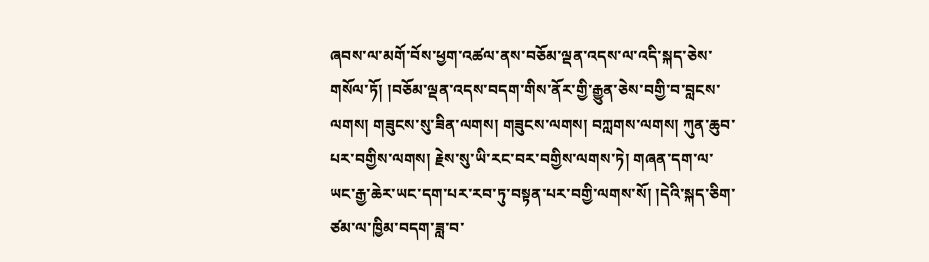ཞབས་ལ་མགོ་བོས་ཕྱག་འཚལ་ནས་བཅོམ་ལྡན་འདས་ལ་འདི་སྐད་ཅེས་གསོལ་ཏོ། །བཅོམ་ལྡན་འདས་བདག་གིས་ནོར་གྱི་རྒྱུན་ཅེས་བགྱི་བ་བླངས་ལགས། གཟུངས་སུ་ཟིན་ལགས། གཟུངས་ལགས། བཀླགས་ལགས། ཀུན་ཆུབ་པར་བགྱིས་ལགས། རྗེས་སུ་ཡི་རང་བར་བགྱིས་ལགས་ཏེ། གཞན་དག་ལ་ཡང་རྒྱ་ཆེར་ཡང་དག་པར་རབ་ཏུ་བསྟན་པར་བགྱི་ལགས་སོ། །དེའི་སྐད་ཅིག་ཙམ་ལ་ཁྱིམ་བདག་ཟླ་བ་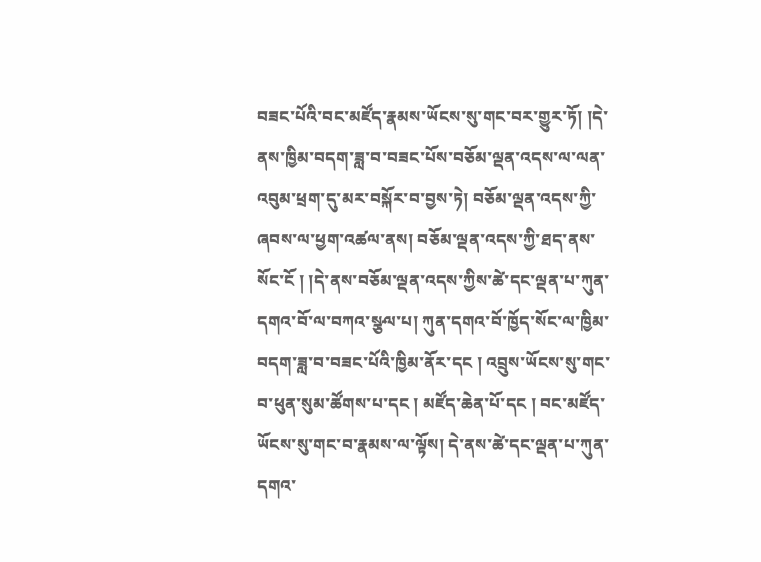བཟང་པོའི་བང་མཛོད་རྣམས་ཡོངས་སུ་གང་བར་གྱུར་ཏོ། །དེ་ནས་ཁྱིམ་བདག་ཟླ་བ་བཟང་པོས་བཅོམ་ལྡན་འདས་ལ་ལན་འབུམ་ཕྲག་དུ་མར་བསྐོར་བ་བྱས་ཏེ། བཅོམ་ལྡན་འདས་ཀྱི་ཞབས་ལ་ཕྱག་འཚལ་ནས། བཅོམ་ལྡན་འདས་ཀྱི་ཐད་ནས་སོང་ངོ ། །དེ་ནས་བཅོམ་ལྡན་འདས་ཀྱིས་ཚེ་དང་ལྡན་པ་ཀུན་དགའ་བོ་ལ་བཀའ་སྩལ་པ། ཀུན་དགའ་བོ་ཁྱོད་སོང་ལ་ཁྱིམ་བདག་ཟླ་བ་བཟང་པོའི་ཁྱིམ་ནོར་དང ། འབྲུས་ཡོངས་སུ་གང་བ་ཕུན་སུམ་ཚོགས་པ་དང ། མཛོད་ཆེན་པོ་དང ། བང་མཛོད་ཡོངས་སུ་གང་བ་རྣམས་ལ་ལྟོས། དེ་ནས་ཚེ་དང་ལྡན་པ་ཀུན་དགའ་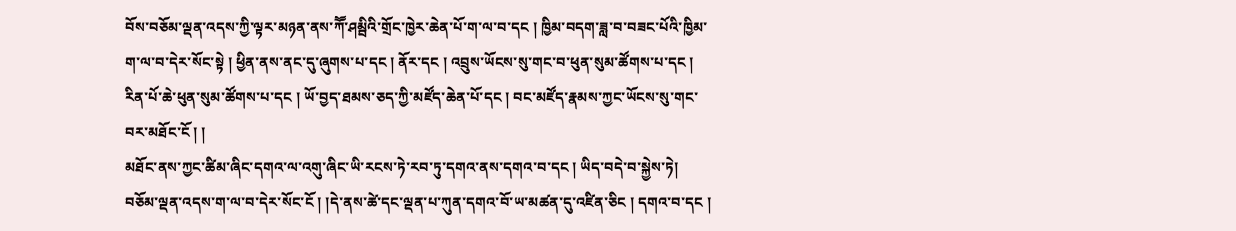བོས་བཅོམ་ལྡན་འདས་ཀྱི་ལྟར་མཉན་ནས་ཀཽ་ཤམྦིའི་གྲོང་ཁྱེར་ཆེན་པོ་ག་ལ་བ་དང ། ཁྱིམ་བདག་ཟླ་བ་བཟང་པོའི་ཁྱིམ་ག་ལ་བ་དེར་སོང་སྟེ ། ཕྱིན་ནས་ནང་དུ་ཞུགས་པ་དང ། ནོར་དང ། འབྲུས་ཡོངས་སུ་གང་བ་ཕུན་སུམ་ཚོགས་པ་དང ། རིན་པོ་ཆེ་ཕུན་སུམ་ཚོགས་པ་དང ། ཡོ་བྱད་ཐམས་ཅད་ཀྱི་མཛོད་ཆེན་པོ་དང ། བང་མཛོད་རྣམས་ཀྱང་ཡོངས་སུ་གང་བར་མཐོང་ངོ ། །
མཐོང་ནས་ཀྱང་ཚིམ་ཞིང་དགའ་ལ་འགུ་ཞིང་ཡི་རངས་ཏེ་རབ་ཏུ་དགའ་ནས་དགའ་བ་དང ། ཡིད་བདེ་བ་སྐྱེས་ཏེ། བཅོམ་ལྡན་འདས་ག་ལ་བ་དེར་སོང་ངོ ། །དེ་ནས་ཚེ་དང་ལྡན་པ་ཀུན་དགའ་བོ་ཡ་མཚན་དུ་འཛིན་ཅིང ། དགའ་བ་དང །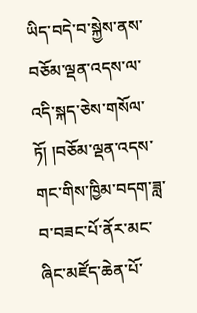ཡིད་བདེ་བ་སྐྱེས་ནས་བཅོམ་ལྡན་འདས་ལ་འདི་སྐད་ཅེས་གསོལ་ཏོ། །བཅོམ་ལྡན་འདས་གང་གིས་ཁྱིམ་བདག་ཟླ་བ་བཟང་པོ་ནོར་མང་ཞིང་མཛོད་ཆེན་པོ་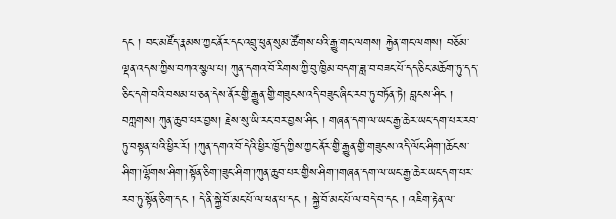དང ། བང་མཛོད་རྣམས་ཀྱང་ནོར་དང་འབྲུ་ཕུན་སུམ་ཚོགས་པའི་རྒྱུ་གང་ལགས། རྐྱེན་གང་ལགས། བཅོམ་ལྡན་འདས་ཀྱིས་བཀའ་སྩལ་པ། ཀུན་དགའ་བོ་རིགས་ཀྱི་བུ་ཁྱིམ་བདག་ཟླ་བ་བཟང་པོ་དད་ཅིང་མཆོག་ཏུ་དད་ཅིང་དགེ་བའི་བསམ་པ་ཅན་དེས་ནོར་གྱི་རྒྱུན་གྱི་གཟུངས་འདི་བཟུང་ཞིང་རབ་ཏུ་བཏོན་ཏེ། བླངས་ཤིང ། བཀླགས། ཀུན་ཆུབ་པར་བྱས། རྗེས་སུ་ཡི་རང་བར་བྱས་ཤིང ། གཞན་དག་ལ་ཡང་རྒྱ་ཆེར་ཡང་དག་པར་རབ་ཏུ་བསྟན་པའི་ཕྱིར་རོ། །ཀུན་དགའ་བོ་དེའི་ཕྱིར་ཁྱོད་ཀྱིས་ཀྱང་ནོར་གྱི་རྒྱུན་གྱི་གཟུངས་འདི་ལོང་ཤིག་།ཆོངས་ཤིག་།ལྷོགས་ཤིག་།སྟོན་ཅིག་།ཟུང་ཤིག་།ཀུན་ཆུབ་པར་གྱིས་ཤིག་།གཞན་དག་ལ་ཡང་རྒྱ་ཆེར་ཡང་དག་པར་རབ་ཏུ་སྟོན་ཅིག་དང ། དེ་ནི་སྐྱེ་བོ་མང་པོ་ལ་ཕན་པ་དང ། སྐྱེ་བོ་མང་པོ་ལ་བདེ་བ་དང ། འཇིག་རྟེན་ལ་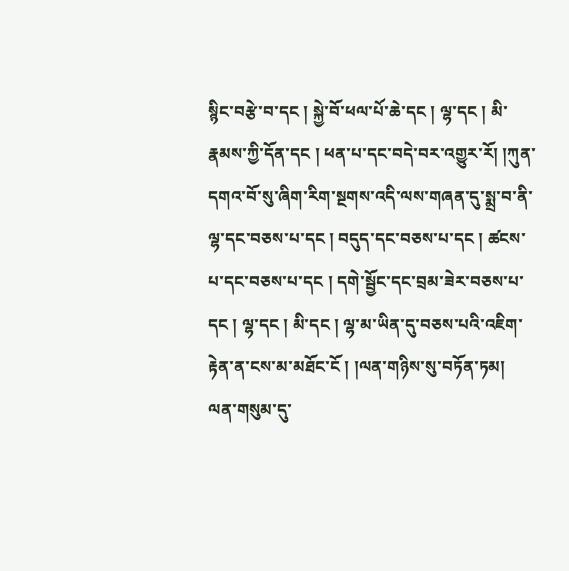སྙིང་བརྩེ་བ་དང ། སྐྱེ་བོ་ཕལ་པོ་ཆེ་དང ། ལྷ་དང ། མི་རྣམས་ཀྱི་དོན་དང ། ཕན་པ་དང་བདེ་བར་འགྱུར་རོ། །ཀུན་དགའ་བོ་སུ་ཞིག་རིག་སྔགས་འདི་ལས་གཞན་དུ་སྨྲ་བ་ནི་ལྷ་དང་བཅས་པ་དང ། བདུད་དང་བཅས་པ་དང ། ཚངས་པ་དང་བཅས་པ་དང ། དགེ་སྦྱོང་དང་བྲམ་ཟེར་བཅས་པ་དང ། ལྷ་དང ། མི་དང ། ལྷ་མ་ཡིན་དུ་བཅས་པའི་འཇིག་རྟེན་ན་ངས་མ་མཐོང་ངོ ། །ལན་གཉིས་སུ་བཏོན་ཏམ། ལན་གསུམ་དུ་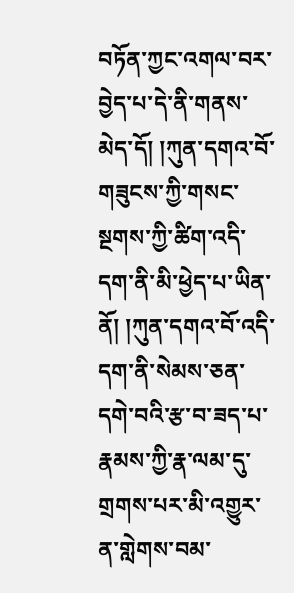བཏོན་ཀྱང་འགལ་བར་བྱེད་པ་དེ་ནི་གནས་མེད་དོ། །ཀུན་དགའ་བོ་གཟུངས་ཀྱི་གསང་སྔགས་ཀྱི་ཚིག་འདི་དག་ནི་མི་ཕྱེད་པ་ཡིན་ནོ། །ཀུན་དགའ་བོ་འདི་དག་ནི་སེམས་ཅན་དགེ་བའི་རྩ་བ་ཟད་པ་རྣམས་ཀྱི་རྣ་ལམ་དུ་གྲགས་པར་མི་འགྱུར་ན་གླེགས་བམ་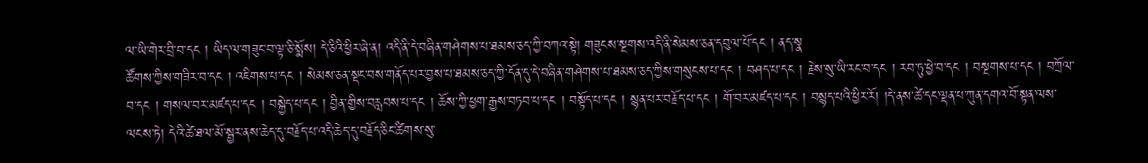ལ་ཡི་གེར་བྲི་བ་དང ། ཡིད་ལ་གཟུང་བ་ལྟ་ཅི་སྨོས། དེ་ཅིའི་ཕྱིར་ཞེ་ན། འདི་ནི་དེ་བཞིན་གཤེགས་པ་ཐམས་ཅད་ཀྱི་བཀའ་སྟེ། གཟུངས་སྔགས་འདི་ནི་སེམས་ཅན་དབུལ་པོ་དང ། ནད་སྣ
ཚོགས་ཀྱིས་གཟིར་བ་དང ། འཇིགས་པ་དང ། སེམས་ཅན་སྡང་བས་གནོད་པར་བྱས་པ་ཐམས་ཅད་ཀྱི་དོན་དུ་དེ་བཞིན་གཤེགས་པ་ཐམས་ཅད་ཀྱིས་གསུངས་པ་དང ། བཤད་པ་དང ། རྗེས་སུ་ཡི་རང་བ་དང ། རབ་ཏུ་ཕྱེ་བ་དང ། བསྔགས་པ་དང ། བཀྲོལ་བ་དང ། གསལ་བར་མཛད་པ་དང ། བསྐྱེད་པ་དང ། བྱིན་གྱིས་བརླབས་པ་དང ། ཆོས་ཀྱི་ཕྱག་རྒྱས་བཏབ་པ་དང ། བསྟོད་པ་དང ། སྙན་པར་བརྗོད་པ་དང ། གོ་བར་མཛད་པ་དང ། བསྙད་པའི་ཕྱིར་རོ། །དེ་ནས་ཚེ་དང་ལྡན་པ་ཀུན་དགའ་བོ་སྟན་ལས་ལངས་ཏེ། དེའི་ཚེ་ཐལ་མོ་སྦྱར་ནས་ཆེད་དུ་བརྗོད་པ་འདི་ཆེད་དུ་བརྗོད་ཅིང་ཚིགས་སུ་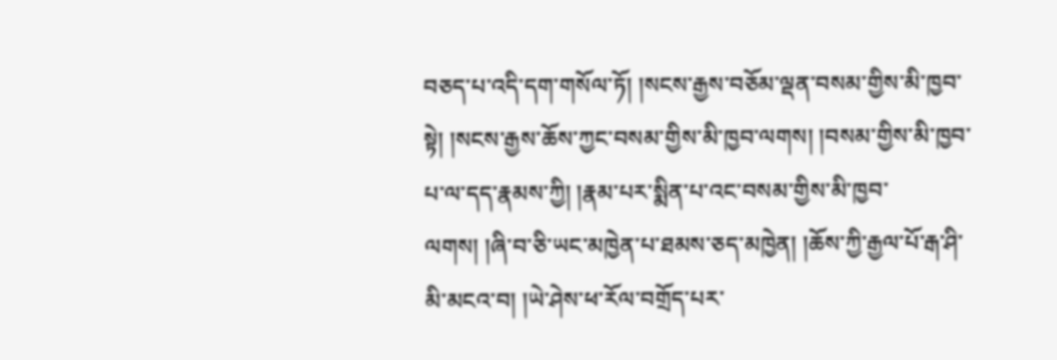བཅད་པ་འདི་དག་གསོལ་ཏོ། །སངས་རྒྱས་བཅོམ་ལྡན་བསམ་གྱིས་མི་ཁྱབ་སྟེ། །སངས་རྒྱས་ཆོས་ཀྱང་བསམ་གྱིས་མི་ཁྱབ་ལགས། །བསམ་གྱིས་མི་ཁྱབ་པ་ལ་དད་རྣམས་ཀྱི། །རྣམ་པར་སྨིན་པ་འང་བསམ་གྱིས་མི་ཁྱབ་ལགས། །ཞི་བ་ཅི་ཡང་མཁྱེན་པ་ཐམས་ཅད་མཁྱེན། །ཆོས་ཀྱི་རྒྱལ་པོ་རྒ་ཤི་མི་མངའ་བ། །ཡེ་ཤེས་ཕ་རོལ་བགྲོད་པར་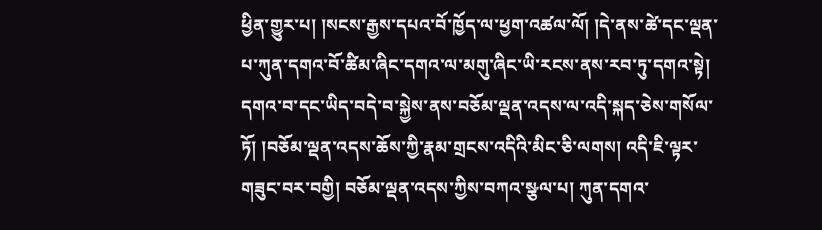ཕྱིན་གྱུར་པ། །སངས་རྒྱས་དཔའ་བོ་ཁྱོད་ལ་ཕྱག་འཚལ་ལོ། །དེ་ནས་ཚེ་དང་ལྡན་པ་ཀུན་དགའ་བོ་ཚིམ་ཞིང་དགའ་ལ་མགུ་ཞིང་ཡི་རངས་ནས་རབ་ཏུ་དགའ་སྟེ། དགའ་བ་དང་ཡིད་བདེ་བ་སྐྱེས་ནས་བཅོམ་ལྡན་འདས་ལ་འདི་སྐད་ཅེས་གསོལ་ཏོ། །བཅོམ་ལྡན་འདས་ཆོས་ཀྱི་རྣམ་གྲངས་འདིའི་མིང་ཅི་ལགས། འདི་ཇི་ལྟར་གཟུང་བར་བགྱི། བཅོམ་ལྡན་འདས་ཀྱིས་བཀའ་སྩལ་པ། ཀུན་དགའ་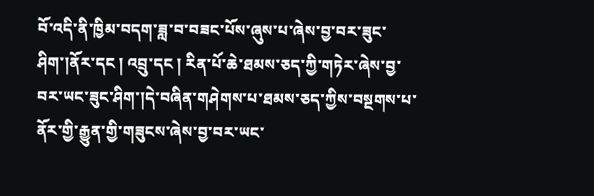བོ་འདི་ནི་ཁྱིམ་བདག་ཟླ་བ་བཟང་པོས་ཞུས་པ་ཞེས་བྱ་བར་ཟུང་ཤིག་།ནོར་དང ། འབྲུ་དང ། རིན་པོ་ཆེ་ཐམས་ཅད་ཀྱི་གཏེར་ཞེས་བྱ་བར་ཡང་ཟུང་ཤིག་།དེ་བཞིན་གཤེགས་པ་ཐམས་ཅད་ཀྱིས་བསྔགས་པ་ནོར་གྱི་རྒྱུན་གྱི་གཟུངས་ཞེས་བྱ་བར་ཡང་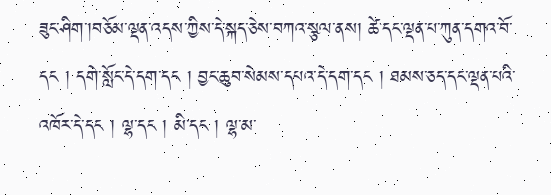ཟུང་ཤིག་།བཅོམ་ལྡན་འདས་ཀྱིས་དེ་སྐད་ཅེས་བཀའ་སྩལ་ནས། ཚེ་དང་ལྡན་པ་ཀུན་དགའ་བོ་དང ། དགེ་སློང་དེ་དག་དང ། བྱང་ཆུབ་སེམས་དཔའ་དེ་དག་དང ། ཐམས་ཅད་དང་ལྡན་པའི་འཁོར་དེ་དང ། ལྷ་དང ། མི་དང ། ལྷ་མ་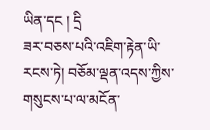ཡིན་དང ། དྲི
ཟར་བཅས་པའི་འཇིག་རྟེན་ཡི་རངས་ཏེ། བཅོམ་ལྡན་འདས་ཀྱིས་གསུངས་པ་ལ་མངོན་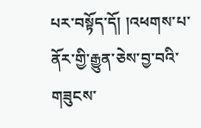པར་བསྟོད་དོ། །འཕགས་པ་ནོར་གྱི་རྒྱུན་ཅེས་བྱ་བའི་གཟུངས་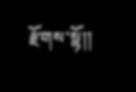རྫོགས་སྷོ།།